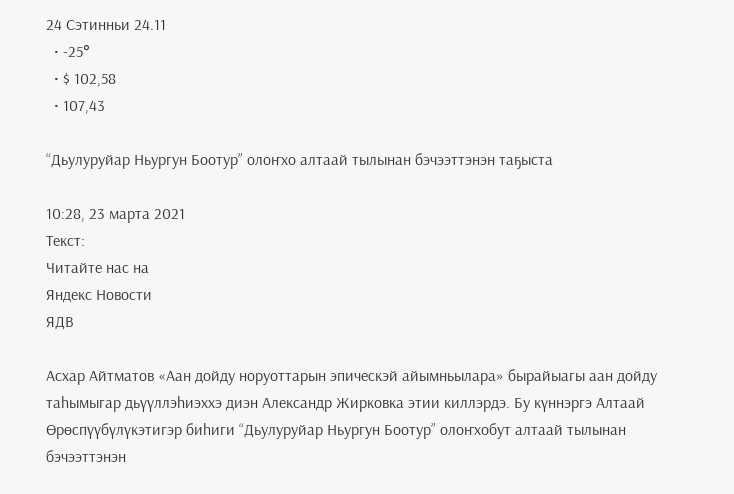24 Сэтинньи 24.11
  • -25°
  • $ 102,58
  • 107,43

“Дьулуруйар Ньургун Боотур” олоҥхо алтаай тылынан бэчээттэнэн таҕыста

10:28, 23 марта 2021
Текст:
Читайте нас на
Яндекс Новости
ЯДВ

Асхар Айтматов «Аан дойду норуоттарын эпическэй айымньылара» бырайыагы аан дойду таһымыгар дьүүллэһиэххэ диэн Александр Жирковка этии киллэрдэ. Бу күннэргэ Алтаай Өрөспүүбүлүкэтигэр биһиги “Дьулуруйар Ньургун Боотур” олоҥхобут алтаай тылынан бэчээттэнэн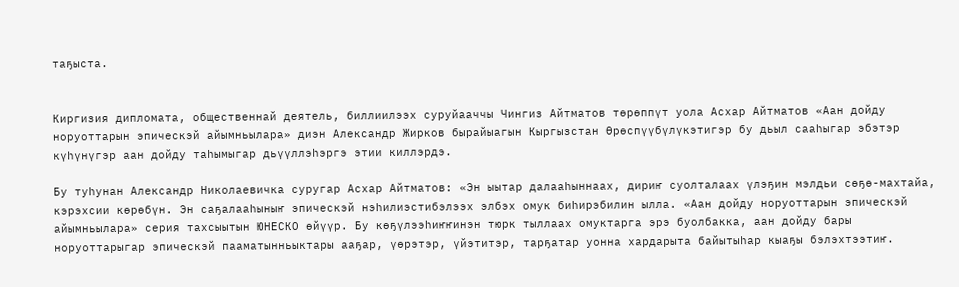таҕыста.


Киргизия дипломата, общественнай деятель, биллиилээх суруйааччы Чингиз Айтматов төрөппүт уола Асхар Айтматов «Аан дойду норуоттарын эпическэй айымньылара» диэн Александр Жирков бырайыагын Кыргызстан Өрөспүүбүлүкэтигэр бу дьыл сааһыгар эбэтэр күһүнүгэр аан дойду таһымыгар дьүүллэһэргэ этии киллэрдэ.

Бу туһунан Александр Николаевичка суругар Асхар Айтматов: «Эн ыытар далааһыннаах, дириҥ суолталаах үлэҕин мэлдьи сөҕө-махтайа, кэрэхсии көрөбүн. Эн саҕалааһыныҥ эпическэй нэһилиэстибэлээх элбэх омук биһирэбилин ылла. «Аан дойду норуоттарын эпическэй айымньылара» серия тахсыытын ЮНЕСКО өйүүр. Бу көҕүлээһиҥҥинэн тюрк тыллаах омуктарга эрэ буолбакка, аан дойду бары норуоттарыгар эпическэй пааматынньыктары ааҕар, үөрэтэр, үйэтитэр, тарҕатар уонна хардарыта байытыһар кыаҕы бэлэхтээтиҥ.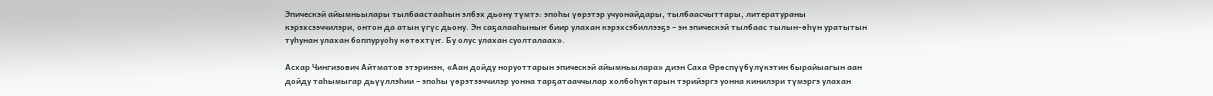Эпическэй айымньылары тылбаастааһын элбэх дьону түмтэ: эпоһы үөрэтэр учуонайдары, тылбаасчыттары, литератураны кэрэхсээччилэри, онтон да атын үгүс дьону. Эн саҕалааһыныҥ биир улахан кэрэхсэбиллээҕэ – эн эпическэй тылбаас тылын-өһүн уратытын туһунан улахан боппуруоһу көтөхтүҥ. Бу олус улахан суолталаах».

Асхар Чингизович Айтматов этэринэн, «Аан дойду норуоттарын эпическэй айымньылара» диэн Саха Өрөспүүбүлүкэтин бырайыагын аан дойду таһымыгар дьүүллэһии – эпоһы үөрэтээччилэр уонна тарҕатааччылар холбоһуктарын тэрийэргэ уонна кинилэри түмэргэ улахан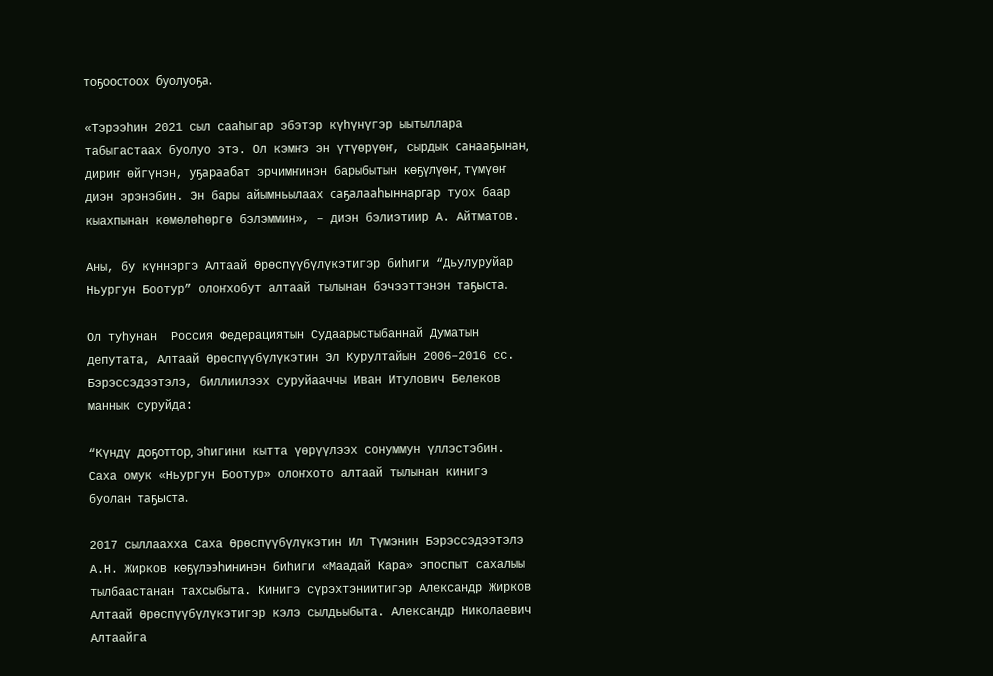тоҕоостоох буолуоҕа.

«Тэрээһин 2021 сыл сааһыгар эбэтэр күһүнүгэр ыытыллара табыгастаах буолуо этэ. Ол кэмҥэ эн үтүөрүөҥ, сырдык санааҕынан, дириҥ өйгүнэн, уҕараабат эрчимҥинэн барыбытын көҕүлүөҥ, түмүөҥ диэн эрэнэбин. Эн бары айымньылаах саҕалааһыннаргар туох баар кыахпынан көмөлөһөргө бэлэммин», – диэн бэлиэтиир А. Айтматов.

Аны, бу күннэргэ Алтаай Өрөспүүбүлүкэтигэр биһиги “Дьулуруйар Ньургун Боотур” олоҥхобут алтаай тылынан бэчээттэнэн таҕыста.

Ол туһунан  Россия Федерациятын Судаарыстыбаннай Думатын депутата, Алтаай Өрөспүүбүлүкэтин Эл Курултайын 2006–2016 сс. Бэрэссэдээтэлэ, биллиилээх суруйааччы Иван Итулович Белеков маннык суруйда:

“Күндү доҕоттор, эһигини кытта үөрүүлээх сонуммун үллэстэбин. Саха омук «Ньургун Боотур» олоҥхото алтаай тылынан кинигэ буолан таҕыста.

2017 сыллаахха Саха Өрөспүүбүлүкэтин Ил Түмэнин Бэрэссэдээтэлэ А.Н. Жирков көҕүлээһининэн биһиги «Маадай Кара» эпоспыт сахалыы тылбаастанан тахсыбыта. Кинигэ сүрэхтэниитигэр Александр Жирков Алтаай Өрөспүүбүлүкэтигэр кэлэ сылдьыбыта. Александр Николаевич Алтаайга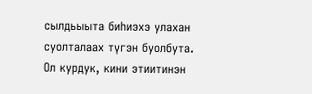сылдьыыта биһиэхэ улахан суолталаах түгэн буолбута. Ол курдук, кини этиитинэн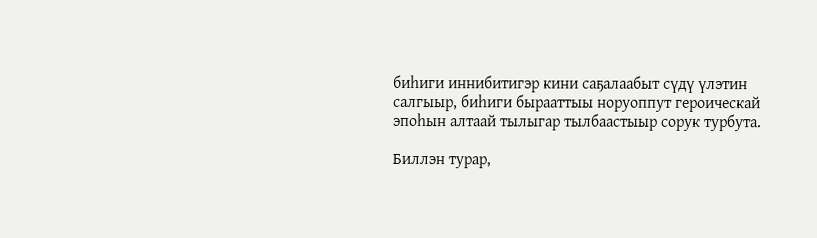биһиги иннибитигэр кини саҕалаабыт сүдү үлэтин салгыыр, биһиги бырааттыы норуоппут героическай эпоһын алтаай тылыгар тылбаастыыр сорук турбута.

Биллэн турар,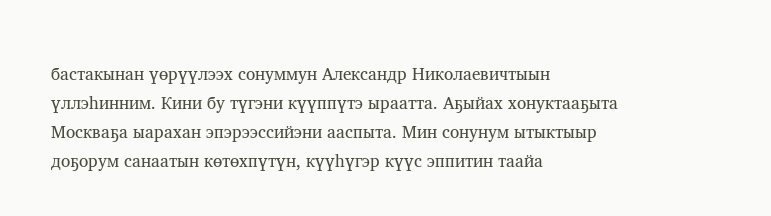бастакынан үөрүүлээх сонуммун Александр Николаевичтыын үллэһинним. Кини бу түгэни күүппүтэ ыраатта. Аҕыйах хонуктааҕыта Москваҕа ыарахан эпэрээссийэни ааспыта. Мин сонунум ытыктыыр доҕорум санаатын көтөхпүтүн, күүһүгэр күүс эппитин таайа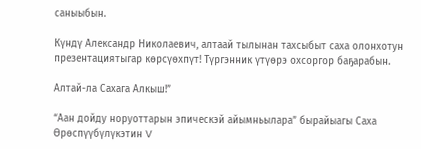саныыбын.

Күндү Александр Николаевич, алтаай тылынан тахсыбыт саха олонхотун презентациятыгар көрсүөхпүт! Түргэнник үтүөрэ охсоргор баҕарабын.

Алтай-ла Сахага Алкыш!”

“Аан дойду норуоттарын эпическэй айымньылара” бырайыагы Саха Өрөспүүбүлүкэтин V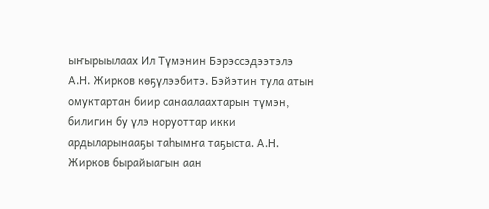ыҥырыылаах Ил Түмэнин Бэрэссэдээтэлэ А.Н. Жирков көҕүлээбитэ. Бэйэтин тула атын омуктартан биир санаалаахтарын түмэн, билигин бу үлэ норуоттар икки ардыларынааҕы таһымҥа таҕыста. А.Н. Жирков бырайыагын аан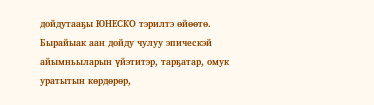дойдутааҕы ЮНЕСКО тэрилтэ өйөөтө.  Бырайыак аан дойду чулуу эпическэй айымньыларын үйэтитэр, тарҕатар, омук уратытын көрдөрөр,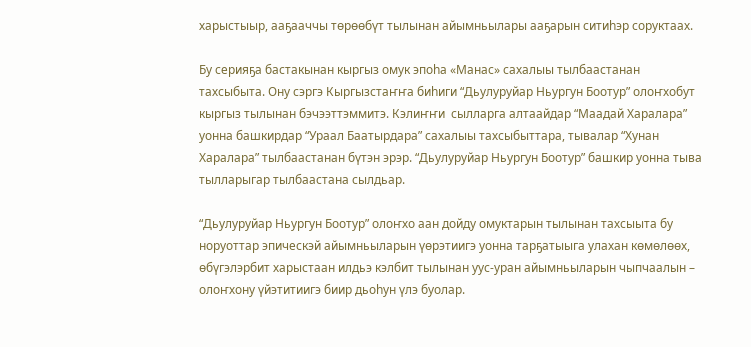харыстыыр, ааҕааччы төрөөбүт тылынан айымньылары ааҕарын ситиһэр соруктаах.

Бу серияҕа бастакынан кыргыз омук эпоһа «Манас» сахалыы тылбаастанан тахсыбыта. Ону сэргэ Кыргызстаҥҥа биһиги “Дьулуруйар Ньургун Боотур” олоҥхобут кыргыз тылынан бэчээттэммитэ. Кэлиҥҥи  сылларга алтаайдар “Маадай Харалара” уонна башкирдар “Ураал Баатырдара” сахалыы тахсыбыттара, тывалар “Хунан Харалара” тылбаастанан бүтэн эрэр. “Дьулуруйар Ньургун Боотур” башкир уонна тыва тылларыгар тылбаастана сылдьар.

“Дьулуруйар Ньургун Боотур” олоҥхо аан дойду омуктарын тылынан тахсыыта бу норуоттар эпическэй айымньыларын үөрэтиигэ уонна тарҕатыыга улахан көмөлөөх, өбүгэлэрбит харыстаан илдьэ кэлбит тылынан уус-уран айымньыларын чыпчаалын – олоҥхону үйэтитиигэ биир дьоһун үлэ буолар.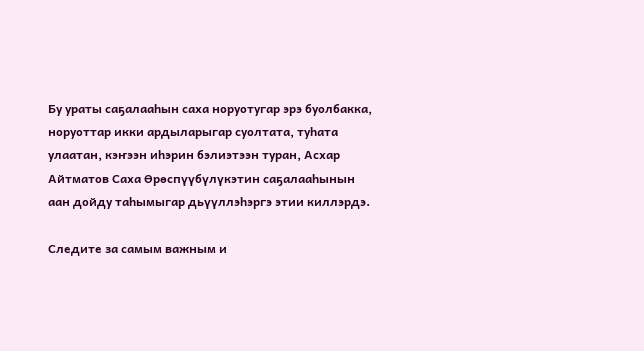Бу ураты саҕалааһын саха норуотугар эрэ буолбакка, норуоттар икки ардыларыгар суолтата, туһата улаатан, кэҥээн иһэрин бэлиэтээн туран, Асхар Айтматов Саха Өрөспүүбүлүкэтин саҕалааһынын аан дойду таһымыгар дьүүллэһэргэ этии киллэрдэ.

Следите за самым важным и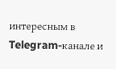интересным в Telegram-канале и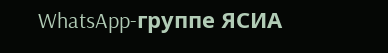WhatsApp-группе ЯСИА